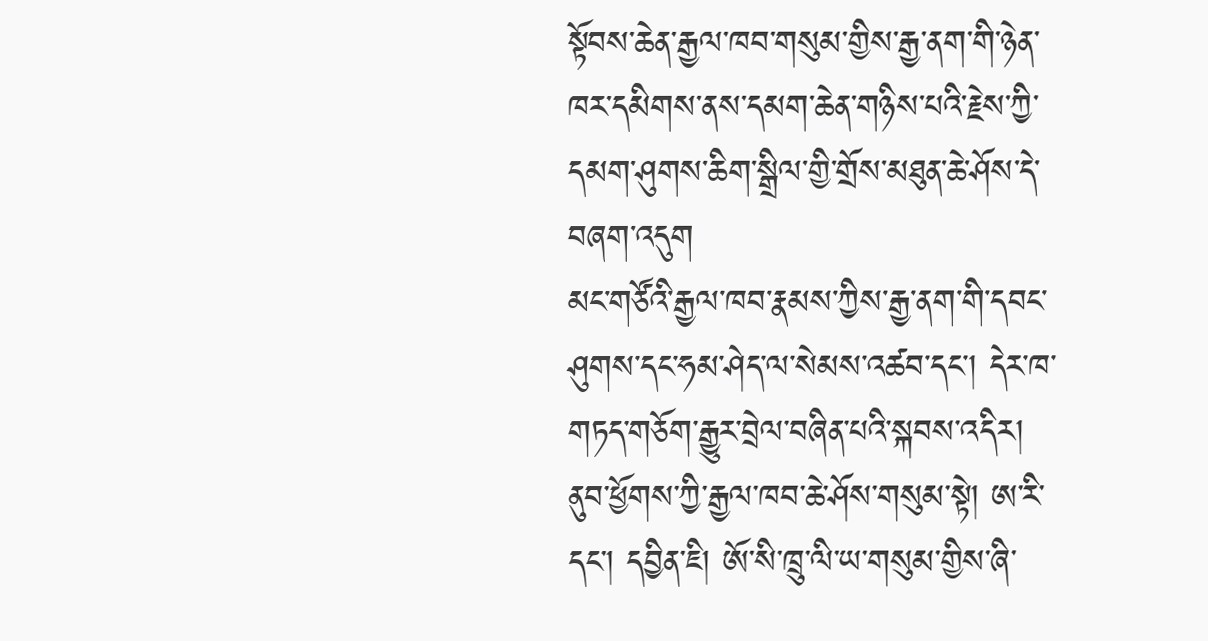སྟོབས་ཆེན་རྒྱལ་ཁབ་གསུམ་གྱིས་རྒྱ་ནག་གི་ཉེན་ཁར་དམིགས་ནས་དམག་ཆེན་གཉིས་པའི་རྗེས་ཀྱི་དམག་ཤུགས་ཆིག་སྒྲིལ་གྱི་གྲོས་མཐུན་ཆེ་ཤོས་དེ་བཞག་འདུག
མང་གཙོའི་རྒྱལ་ཁབ་རྣམས་ཀྱིས་རྒྱ་ནག་གི་དབང་ཤུགས་དང་ཧམ་ཤེད་ལ་སེམས་འཚབ་དང་། དེར་ཁ་གཏད་གཅོག་རྒྱུར་བྲེལ་བཞིན་པའི་སྐབས་འདིར། ནུབ་ཕྱོགས་ཀྱི་རྒྱལ་ཁབ་ཆེ་ཤོས་གསུམ་སྟེ། ཨ་རི་དང་། དབྱིན་ཇི། ཨོ་སི་ཁྲུ་ལི་ཡ་གསུམ་གྱིས་ཞི་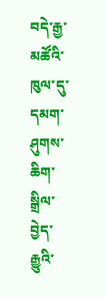བདེ་རྒྱ་མཚོའི་ཁུལ་དུ་དམག་ཤུགས་ཆིག་སྒྲིལ་བྱེད་རྒྱུའི་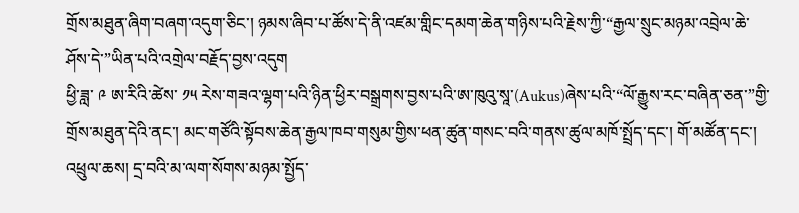གྲོས་མཐུན་ཞིག་བཞག་འདུག་ཅིང་། ཉམས་ཞིབ་པ་ཚོས་དེ་ནི་འཛམ་གླིང་དམག་ཆེན་གཉིས་པའི་རྗེས་ཀྱི་“རྒྱལ་སྲུང་མཉམ་འབྲེལ་ཆེ་ཤོས་དེ་”ཡིན་པའི་འགྲེལ་བརྗོད་བྱས་འདུག
ཕྱི་ཟླ་ ༩ ཨ་རིའི་ཚེས་ ༡༥ རེས་གཟའ་ལྷག་པའི་ཉིན་ཕྱིར་བསྒྲགས་བྱས་པའི་ཨ་ཁུའུ་སཱ་(Aukus)ཞེས་པའི་“ལོ་རྒྱུས་རང་བཞིན་ཅན་”གྱི་གྲོས་མཐུན་དེའི་ནང་། མང་གཙོའི་སྟོབས་ཆེན་རྒྱལ་ཁབ་གསུམ་གྱིས་ཕན་ཚུན་གསང་བའི་གནས་ཚུལ་མཁོ་སྤྲོད་དང་། གོ་མཚོན་དང་། འཕྲུལ་ཆས། དྲ་བའི་མ་ལག་སོགས་མཉམ་སྤྱོད་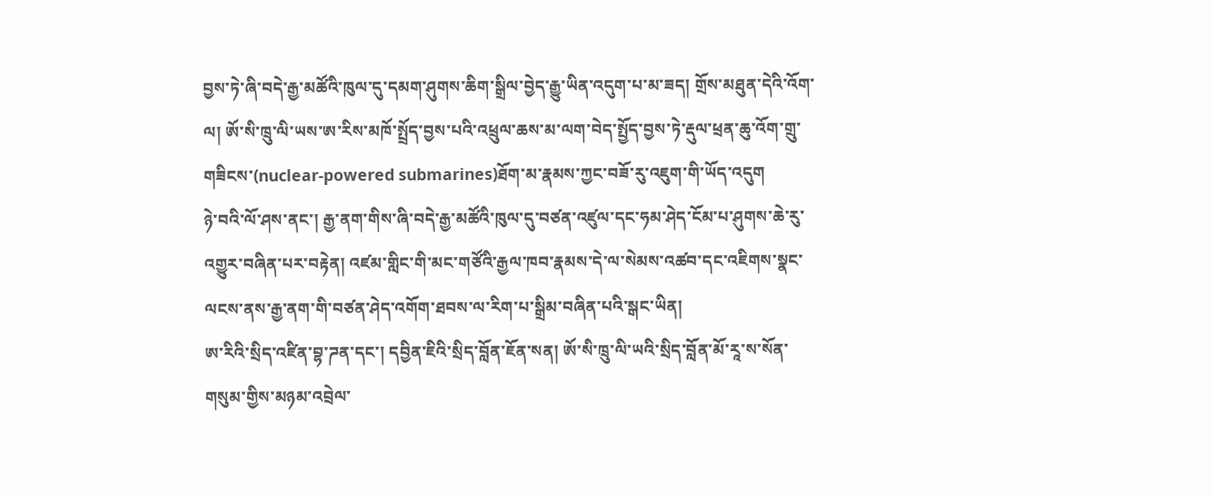བྱས་ཏེ་ཞི་བདེ་རྒྱ་མཚོའི་ཁུལ་དུ་དམག་ཤུགས་ཆིག་སྒྲིལ་བྱེད་རྒྱུ་ཡིན་འདུག་པ་མ་ཟད། གྲོས་མཐུན་དེའི་འོག་ལ། ཨོ་སི་ཁྲུ་ལི་ཡས་ཨ་རིས་མཁོ་སྤྲོད་བྱས་པའི་འཕྲུལ་ཆས་མ་ལག་བེད་སྤྱོད་བྱས་ཏེ་རྡུལ་ཕྲན་ཆུ་འོག་གྲུ་གཟིངས་(nuclear-powered submarines)ཐོག་མ་རྣམས་ཀྱང་བཟོ་རུ་འཇུག་གི་ཡོད་འདུག
ཉེ་བའི་ལོ་ཤས་ནང་། རྒྱ་ནག་གིས་ཞི་བདེ་རྒྱ་མཚོའི་ཁུལ་དུ་བཙན་འཛུལ་དང་ཧམ་ཤེད་ངོམ་པ་ཤུགས་ཆེ་རུ་འགྱུར་བཞིན་པར་བརྟེན། འཛམ་གླིང་གི་མང་གཙོའི་རྒྱལ་ཁབ་རྣམས་དེ་ལ་སེམས་འཚབ་དང་འཇིགས་སྣང་ལངས་ནས་རྒྱ་ནག་གི་བཙན་ཤེད་འགོག་ཐབས་ལ་རིག་པ་སྒྲིམ་བཞིན་པའི་སྒང་ཡིན།
ཨ་རིའི་སྲིད་འཛིན་བྷ་ཌན་དང་། དབྱིན་ཇིའི་སྲིད་བློན་ཇོན་སན། ཨོ་སི་ཁྲུ་ལི་ཡའི་སྲིད་བློན་མོ་རཱ་ས་སོན་གསུམ་གྱིས་མཉམ་འབྲེལ་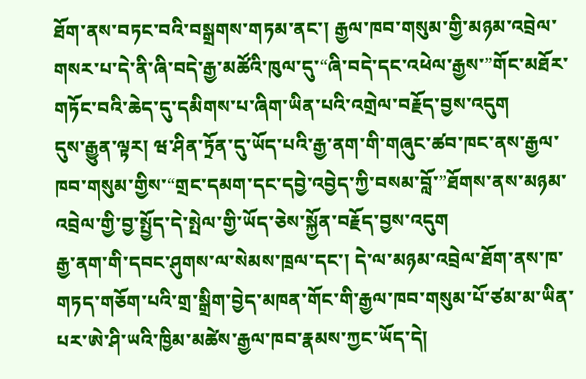ཐོག་ནས་བཏང་བའི་བསྒྲགས་གཏམ་ནང་། རྒྱལ་ཁབ་གསུམ་གྱི་མཉམ་འབྲེལ་གསར་པ་དེ་ནི་ཞི་བདེ་རྒྱ་མཚོའི་ཁུལ་དུ་“ཞི་བདེ་དང་འཕེལ་རྒྱས་”གོང་མཐོར་གཏོང་བའི་ཆེད་དུ་དམིགས་པ་ཞིག་ཡིན་པའི་འགྲེལ་བརྗོད་བྱས་འདུག
དུས་རྒྱུན་ལྟར། ཝ་ཤིན་ཏྲོན་དུ་ཡོད་པའི་རྒྱ་ནག་གི་གཞུང་ཚབ་ཁང་ནས་རྒྱལ་ཁབ་གསུམ་གྱིས་“གྲང་དམག་དང་དབྱེ་འབྱེད་ཀྱི་བསམ་བློ་”ཐོགས་ནས་མཉམ་འབྲེལ་གྱི་བྱ་སྤྱོད་དེ་སྤེལ་གྱི་ཡོད་ཅེས་སྐྱོན་བརྗོད་བྱས་འདུག
རྒྱ་ནག་གི་དབང་ཤུགས་ལ་སེམས་ཁྲལ་དང་། དེ་ལ་མཉམ་འབྲེལ་ཐོག་ནས་ཁ་གཏད་གཅོག་པའི་གྲ་སྒྲིག་བྱེད་མཁན་གོང་གི་རྒྱལ་ཁབ་གསུམ་པོ་ཙམ་མ་ཡིན་པར་ཨེ་ཤི་ཡའི་ཁྱིམ་མཚེས་རྒྱལ་ཁབ་རྣམས་ཀྱང་ཡོད་དེ།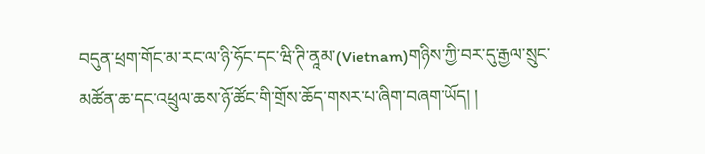བདུན་ཕྲག་གོང་མ་རང་ལ་ཉི་ཧོང་དང་ཝི་ཊི་ནཱམ་(Vietnam)གཉིས་ཀྱི་བར་དུ་རྒྱལ་སྲུང་མཚོན་ཆ་དང་འཕྲུལ་ཆས་ཉོ་ཚོང་གི་གྲོས་ཆོད་གསར་པ་ཞིག་བཞག་ཡོད། །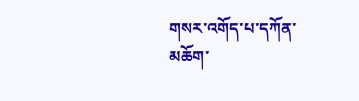གསར་འགོད་པ་དཀོན་མཆོག་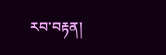རབ་བརྟན།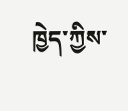ཁྱེད་ཀྱིས་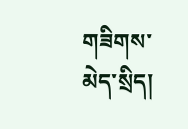གཟིགས་མེད་སྲིད།